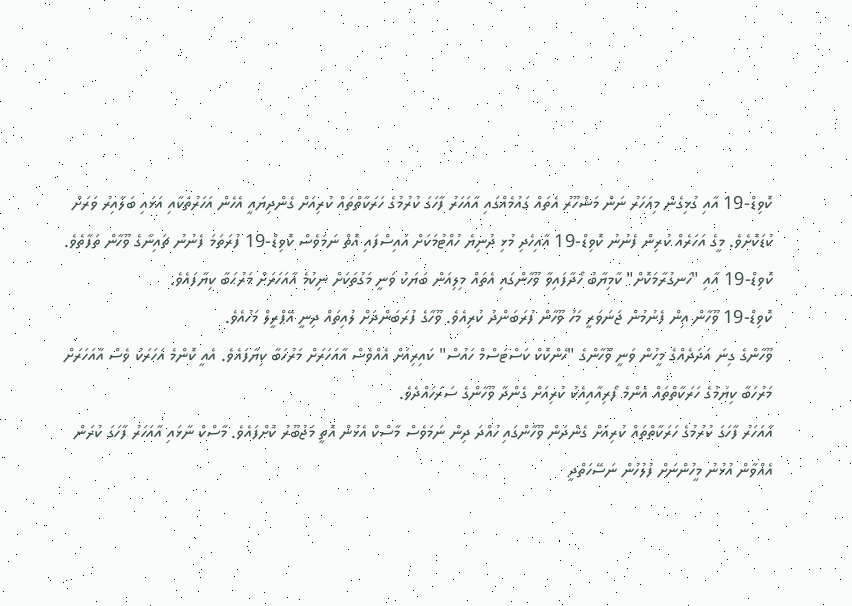ކޮވިޑް-19 އާއި ގުޅިގެން މިއަހަރު ނަން މަޝްހޫރު އެތައް ގައުމެއްގައި އާއަހަރު ފާހަގަ ކުރުމުގެ ހަރަކާތްތައް ކުރިއަށް ގެންދިޔައީ އެހެން އަހަރުތަކާއި އަޅައި ބަލާއިރު ވަރަށް ކުޑަކޮށެވެ. މީގެ އަހަރެއް ކުރިން ފެނުނު ކޮވިޑް-19 އާއިހެދި މުޅި ދުނިޔެ ހުއްޓުމަކަށް އައިސްފައި އޮތް ނަމަވެސް ކޮވިޑް-19 ފުރަތަމަ ފެނުނު ޗައިނާގެ ވޫހާން ތަފާތެވެ.
ކޮވިޑް-19 އާއި "ހަނގުރާމަކޮށް" ކާމިޔާބު ހޯދާފައިވާ ވޫހާންގައި އެތައް މިލިއަން ބަޔަކު ވަނީ މަގުތަކަށް ނިކުމެ އާއަހަރަށް މަރުޙަބާ ކިޔާފައެވެ.
ކޮވިޑް-19 ވޫހާން އިން ފެނުމުން ޖަނަވަރީ މަހު ވޫހާން ފުރަބަންދު ކުރިއެވެ. ވޫހާގެ ފުރަބަންދަށް ލުއިތައް ދިނީ އޭޕްރީލް މަހުއެވެ.
ވޫހާންގެ ގިނަ އަދަދެއްގެ މީހުން ވަނީ ވޫހާންގެ "ހެންކޮކް ކަސްޓަސްމް ހައުސް" ކައިރިއަށް އެއްވެސް އާއަހަރަށް މަރުހަބާ ކިޔާފައެވެ. އެއީ ކޮންމެ އަހަރަކު ވެސް އާއަހަރަށް މަރުހަބާ ކިޔުމުގެ ހަރަކާތްތައް އެންމެ ފޯރިއާއިއެކު ކުރިއަށް ގެންދާ ވޫހާންގެ ސަރަހައްދެވެ.
އާއަހަރު ފާހަގަ ކުރުމުގެ ހަރަކާތްތައް ކުރިއަށް ގެންދަން ވޫހާންގައި ހުއްދަ ދިން ނަމަވެސް މާސްކް އެޅުން އޮތީ މަޖުބޫރު ކޮށްފައެވެ. މާސްކް ނާޅައި އާއަހަރު ފާހަގަ ކުރަން އެއްވާން އުޅުނު މީހުންނަށް ފުލުހުން ނަސޭހަތްދީ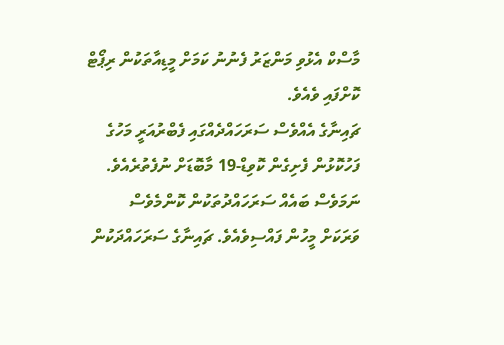މާސްކް އެޅުވި މަންޒަރު ފެނުނު ކަމަށް މީޑިއާތަކުން ރިޕޯޓް ކޮށްފައި ވެއެވެ.
ޗައިނާގެ އެއްވެސް ސަރަހައްދެއްގައި ފެބްރުއަރީ މަހުގެ ފަހުކޮޅުން ފެށިގެން ކޮވިޑް-19 މާބޮޑަށް ނުފެތުރެއެވެ. ނަމަވެސް ބައެއް ސަރަހައްދުތަކުން ކޮންމެވެސް ވަރަކަށް މީހުން ފައްސިވެއެވެ. ޗައިނާގެ ސަރަހައްދަކުން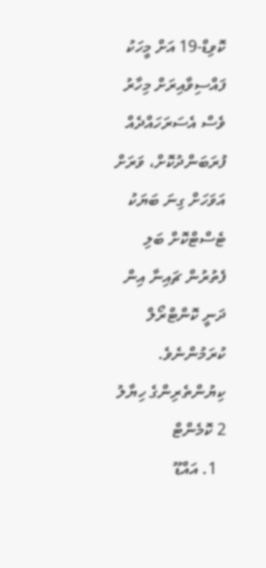ކޮވިޑް-19 އަށް މީހަކު ފައްސިވާއިރަށް މިހާރު ވެސް އެސަރަހައްދެއް ފުރަބަންދުކޮށް، ވަރަށް އަވަހަށް ގިނަ ބަޔަކު ޓެސްޓްކޮށް ބަލި ފެތުރުން ޗައިނާ އިން ދަނީ ކޮންޓްރޯލް ކުރަމުންނެވެ.
ކިޔުންތެރިންގެ ހިޔާލު
2 ކޮމެންޓް
  1. އައްޑޫ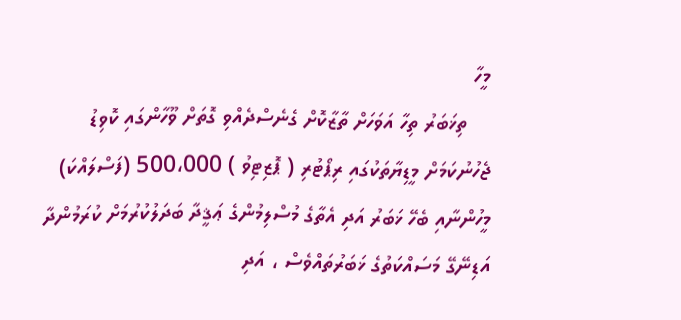މީހާ
    ތިޚަބަރު ތިހާ އަވަހަށް ތާޒާކޮށް ގެނެސްދެއްވި ގޮތަށް ވޫހާންގައި ކޮވިޑު ޖެހުނުކަމަށް މީޑިޔާތަކުގައި ރިޕޯޓުރި ( ޕޮޒިޓިވު ) 500،000 (ފަސްލައްކަ) މީހުންނާއި ބެހޭ ޚަބަރު އަދި އެތާގެ މުސްލިމުންގެ ޢަޤީދާ ބަދަލުކުރުމަށް ކުރަމުންދާ އަޑިނޭގޭ މަސައްކަތުގެ ޚަބަރުތައްވެސް ، އަދި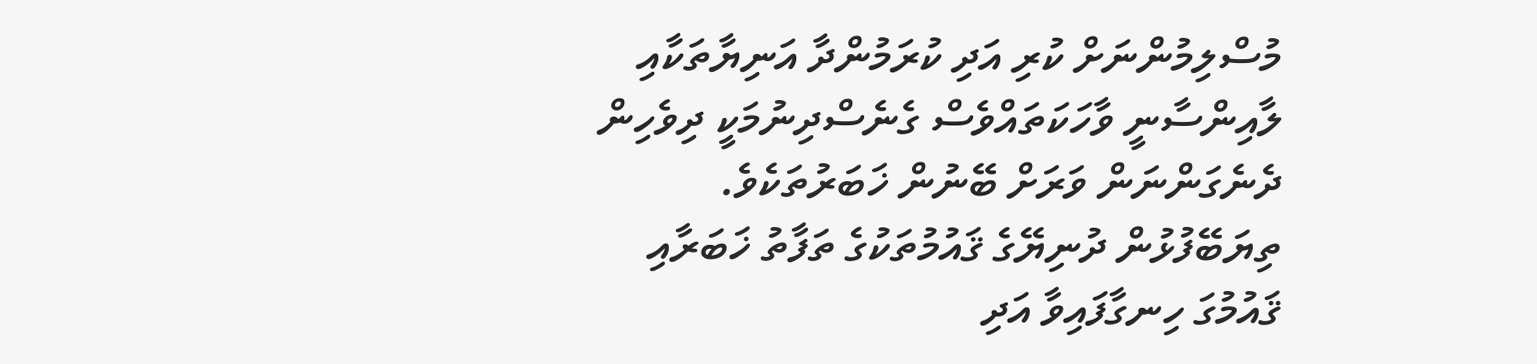މުސްލިމުންނަށް ކުރި އަދި ކުރަމުންދާ އަނިޔާތަކާއި ލާއިންސާނީ ވާހަކަތައްވެސް ގެނެސްދިނުމަކީ ދިވެހިން ދެނެގަންނަން ވަރަށް ބޭނުން ޚަބަރުތަކެވެ. ތިޔަބޭފުޅުން ދުނިޔޭގެ ޤައުމުތަކުގެ ތަފާތު ޚަބަރާއި ޤައުމުގަ ހިނގާފައިވާ އަދި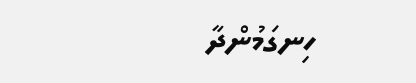ހިނގަމުންދާ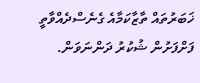ޚަބަރުތައް ތާޒާކަމާއެ ގެނެސްދެއްވާތީ ފަށްފަށުން ޝުކުރު ދަންނަވަން.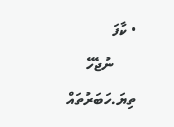• ކާފަ
      ނުޖެހޭ ތިޔަ.ހަބަރުތައް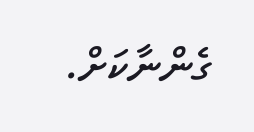ގެންނާކަށް.